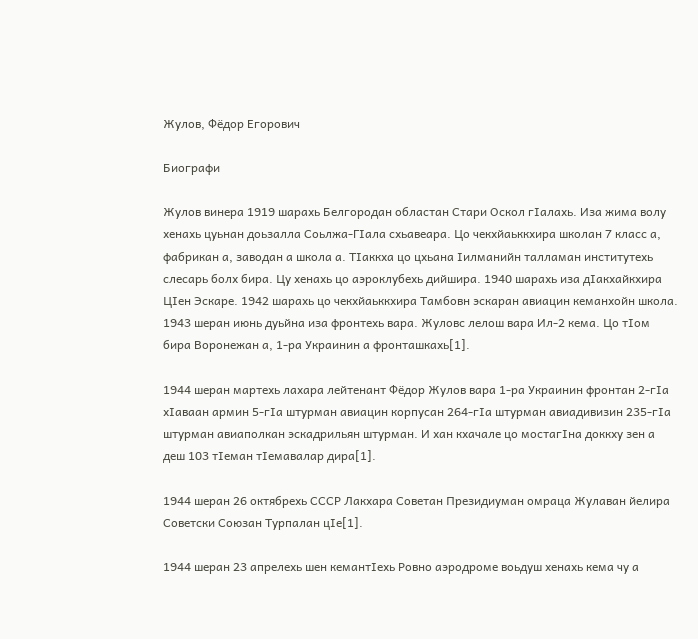Жулов, Фёдор Егорович

Биографи

Жулов винера 1919 шарахь Белгородан областан Стари Оскол гӀалахь. Иза жима волу хенахь цуьнан доьзалла Соьлжа-ГӀала схьавеара. Цо чекхйаьккхира школан 7 класс а, фабрикан а, заводан а школа а. ТӀаккха цо цхьана Ӏилманийн талламан институтехь слесарь болх бира. Цу хенахь цо аэроклубехь дийшира. 1940 шарахь иза дӀакхайкхира ЦӀен Эскаре. 1942 шарахь цо чекхйаьккхира Тамбовн эскаран авиацин кеманхойн школа. 1943 шеран июнь дуьйна иза фронтехь вара. Жуловс лелош вара Ил-2 кема. Цо тӀом бира Воронежан а, 1-ра Украинин а фронташкахь[1].

1944 шеран мартехь лахара лейтенант Фёдор Жулов вара 1-ра Украинин фронтан 2-гӀа хӀаваан армин 5-гӀа штурман авиацин корпусан 264-гӀа штурман авиадивизин 235-гӀа штурман авиаполкан эскадрильян штурман. И хан кхачале цо мостагӀна доккху зен а деш 103 тӀеман тӀемавалар дира[1].

1944 шеран 26 октябрехь СССР Лакхара Советан Президиуман омраца Жулаван йелира Советски Союзан Турпалан цӀе[1].

1944 шеран 23 апрелехь шен кемантӀехь Ровно аэродроме воьдуш хенахь кема чу а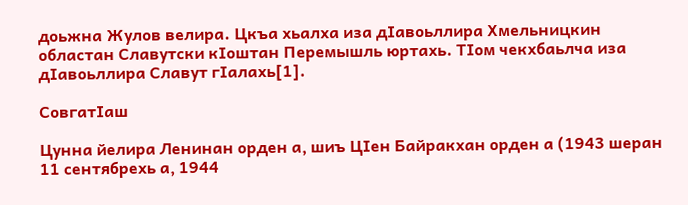доьжна Жулов велира. Цкъа хьалха иза дӀавоьллира Хмельницкин областан Славутски кӀоштан Перемышль юртахь. ТӀом чекхбаьлча иза дӀавоьллира Славут гӀалахь[1].

СовгатӀаш

Цунна йелира Ленинан орден а, шиъ ЦӀен Байракхан орден а (1943 шеран 11 сентябрехь а, 1944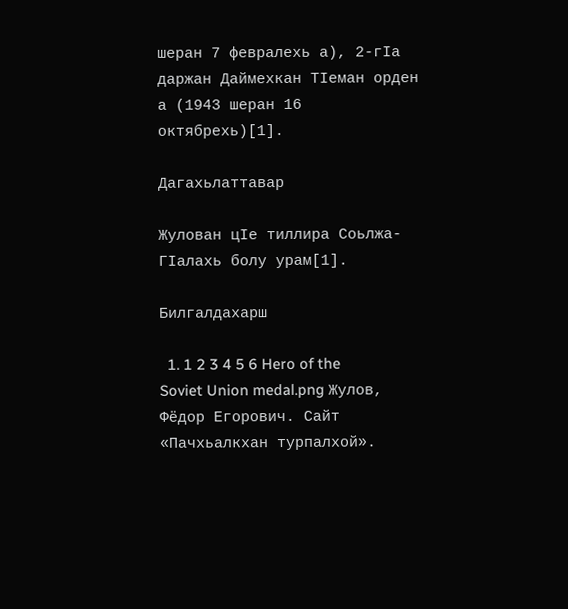шеран 7 февралехь а), 2-гӀа даржан Даймехкан ТӀеман орден а (1943 шеран 16 октябрехь)[1].

Дагахьлаттавар

Жулован цӀе тиллира Соьлжа-ГӀалахь болу урам[1].

Билгалдахарш

  1. 1 2 3 4 5 6 Hero of the Soviet Union medal.png Жулов, Фёдор Егорович. Cайт «Пачхьалкхан турпалхой».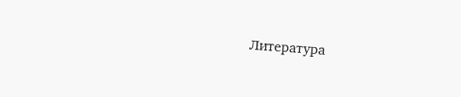Литература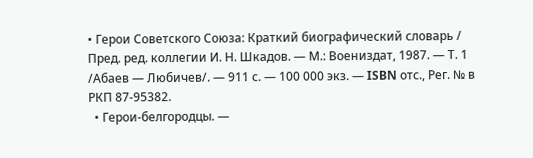• Герои Советского Союза: Краткий биографический словарь / Пред. ред. коллегии И. Н. Шкадов. — М.: Воениздат, 1987. — Т. 1 /Абаев — Любичев/. — 911 с. — 100 000 экз. — ISBN отс., Рег. № в РКП 87-95382.
  • Герои-белгородцы. —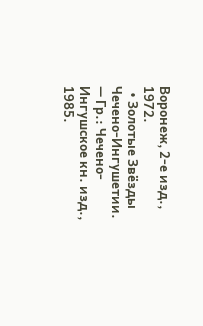Воронеж, 2-е изд., 1972.
  • Золотые Звёзды Чечено-Ингушетии. — Гр.: Чечено-Ингушское кн. изд., 1985.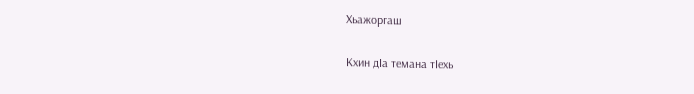Хьажоргаш

Кхин дӀа темана тӀехь